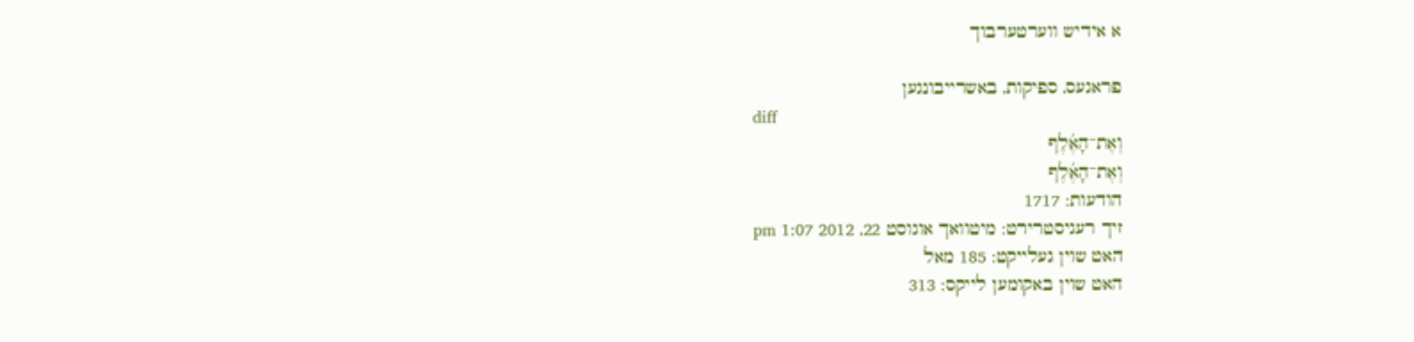א אידיש ווערטערבוך

פראגעס, ספיקות, באשרייבונגען
diff
וְאֶת־הָאֶ֜לֶף
וְאֶת־הָאֶ֜לֶף
הודעות: 1717
זיך רעגיסטרירט: מיטוואך אוגוסט 22, 2012 1:07 pm
האט שוין געלייקט: 185 מאל
האט שוין באקומען לייקס: 313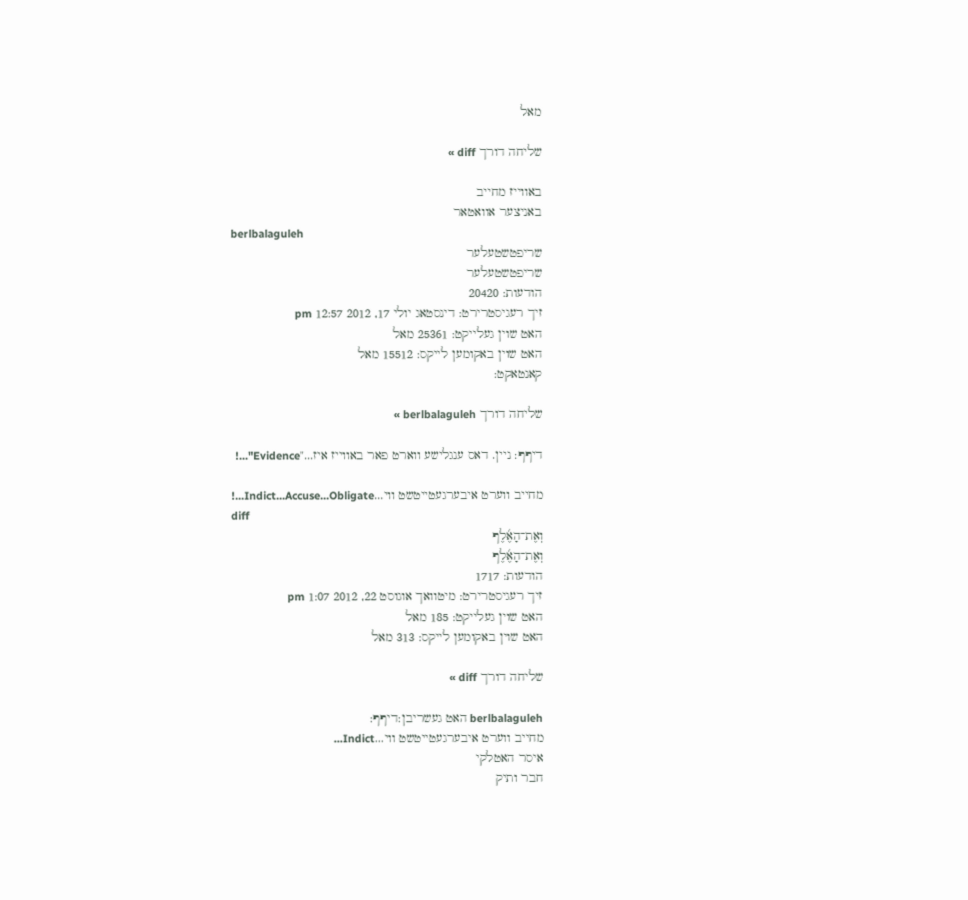מאל

שליחה דורך diff »

באווייז מחייב
באניצער אוואטאר
berlbalaguleh
שריפטשטעלער
שריפטשטעלער
הודעות: 20420
זיך רעגיסטרירט: דינסטאג יולי 17, 2012 12:57 pm
האט שוין געלייקט: 25361 מאל
האט שוין באקומען לייקס: 15512 מאל
קאנטאקט:

שליחה דורך berlbalaguleh »

דיףף: ניין. דאס ענגלישע ווארט פאר באווייז איז..."Evidence"...!

מחייב ווערט איבערגעטייטשט ווי...Indict...Accuse...Obligate...!
diff
וְאֶת־הָאֶ֜לֶף
וְאֶת־הָאֶ֜לֶף
הודעות: 1717
זיך רעגיסטרירט: מיטוואך אוגוסט 22, 2012 1:07 pm
האט שוין געלייקט: 185 מאל
האט שוין באקומען לייקס: 313 מאל

שליחה דורך diff »

berlbalaguleh האט געשריבן:דיףף:
מחייב ווערט איבערגעטייטשט ווי...Indict...
איסר האטלקי
חבר ותיק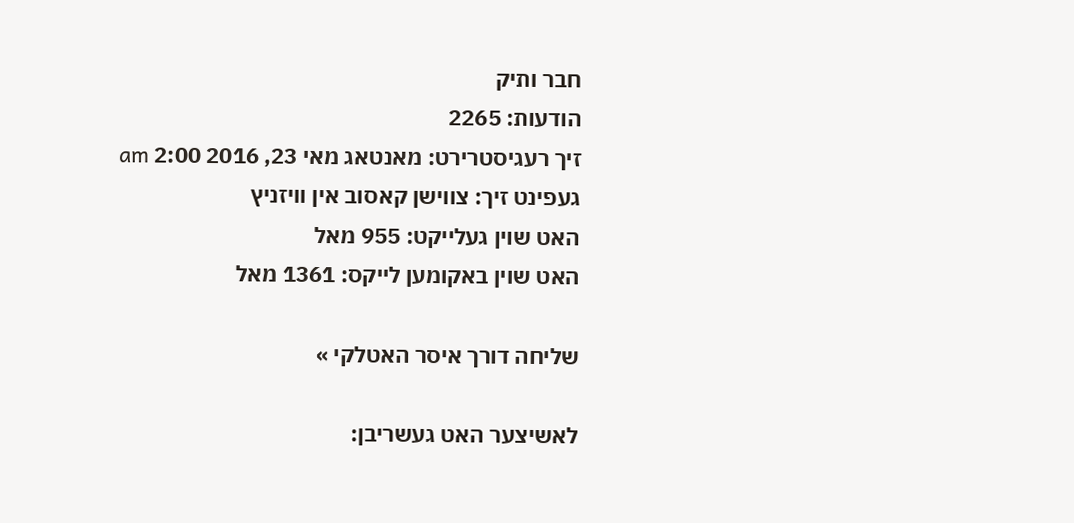חבר ותיק
הודעות: 2265
זיך רעגיסטרירט: מאנטאג מאי 23, 2016 2:00 am
געפינט זיך: צווישן קאסוב אין וויזניץ
האט שוין געלייקט: 955 מאל
האט שוין באקומען לייקס: 1361 מאל

שליחה דורך איסר האטלקי »

לאשיצער האט געשריבן: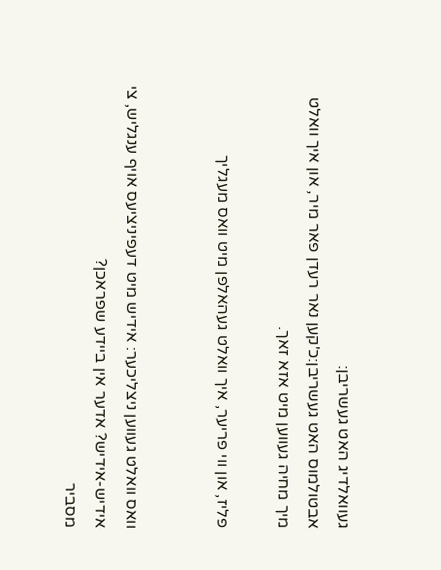געוואלדיג האט געשריבן:
אבטולמוס האט געשריבן:כ'קען נאר רעדן פאר מיר, און איך וואלט מיך מחיה געווען מיט אזא זאך.

פליז, און ווי פריער, איך וואלט געהאלפן מיט וואס מעגליך


וואס וואלט געווען ניצליכער: אידיש מיט דעפיניציעס אויף ענגליש, צי אידיש-אידיש? אדער אין ביידע שפראכן?
מסביר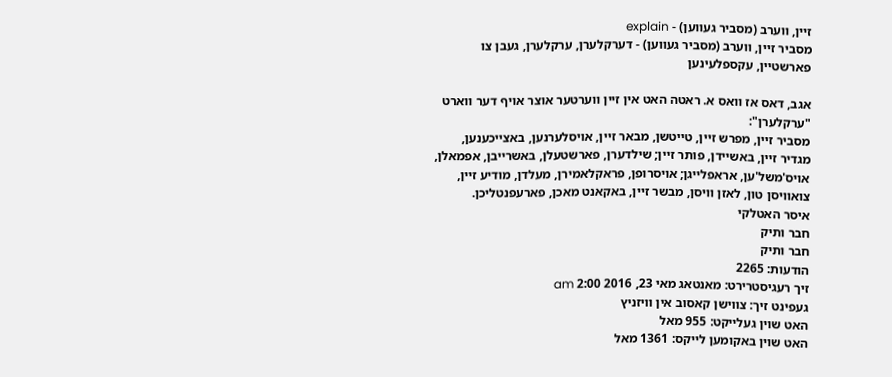זיין, ווערב (מסביר געווען) - explain
מסביר זיין, ווערב (מסביר געווען) - דערקלערן, ערקלערן, געבן צו פארשטיין, עקספלעינען

אגב, דאס אז וואס א. ראטה האט אין זיין ווערטער אוצר אויף דער ווארט "ערקלערן":
מסביר זיין, מפרש זיין, טייטשן, מבאר זיין, אויסלערנען, באצייכענען, מגדיר זיין, באשיידן, פותר זיין; שילדערן, פארשטעלן, באשרייבן, אפמאלן, אויס'משל'ען, אראפלייגן; אויסרופן, פראקלאמירן, מעלדן, מודיע זיין, צואוויסן טון, לאזן וויסן, מבשר זיין, באקאנט מאכן, פארעפנטליכן.
איסר האטלקי
חבר ותיק
חבר ותיק
הודעות: 2265
זיך רעגיסטרירט: מאנטאג מאי 23, 2016 2:00 am
געפינט זיך: צווישן קאסוב אין וויזניץ
האט שוין געלייקט: 955 מאל
האט שוין באקומען לייקס: 1361 מאל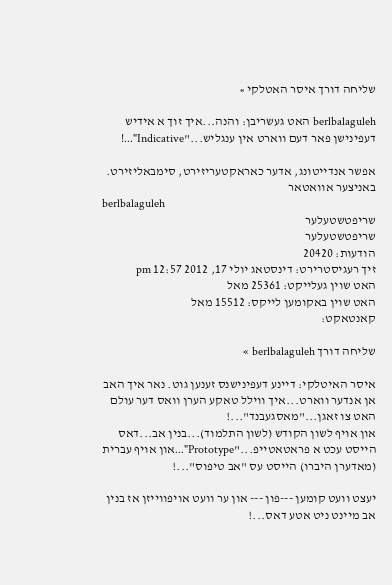שליחה דורך איסר האטלקי »

berlbalaguleh האט געשריבן: והנה...איך זוך א אידיש דעפינישן פאר דעם ווארט אין ענגליש..."Indicative"...!

אפשר אנדייטונג, אדער כאראקטעריזירט, סימבאליזירט.
באניצער אוואטאר
berlbalaguleh
שריפטשטעלער
שריפטשטעלער
הודעות: 20420
זיך רעגיסטרירט: דינסטאג יולי 17, 2012 12:57 pm
האט שוין געלייקט: 25361 מאל
האט שוין באקומען לייקס: 15512 מאל
קאנטאקט:

שליחה דורך berlbalaguleh »

איסר האיטלקי: דיינע דעפינישנס זענען גוט. נאר איך האב אן אנדער ווארט...איך ווילל טאקע הערן וואס דער עולם האט צו זאגן..."מאסגעבנד"...!
און אויף לשון הקודש (לשון התלמוד)...בנין אב...דאס הייסט עכט א פראטאטייפ..."Prototype"...און אויף עברית (מאדערן היברו) הייסט עס "אב טיפוס"...!

יעצט וועט קומען ---פון --- און ער וועט אויפווייזן אז בנין אב מיינט ניט אטע דאס...!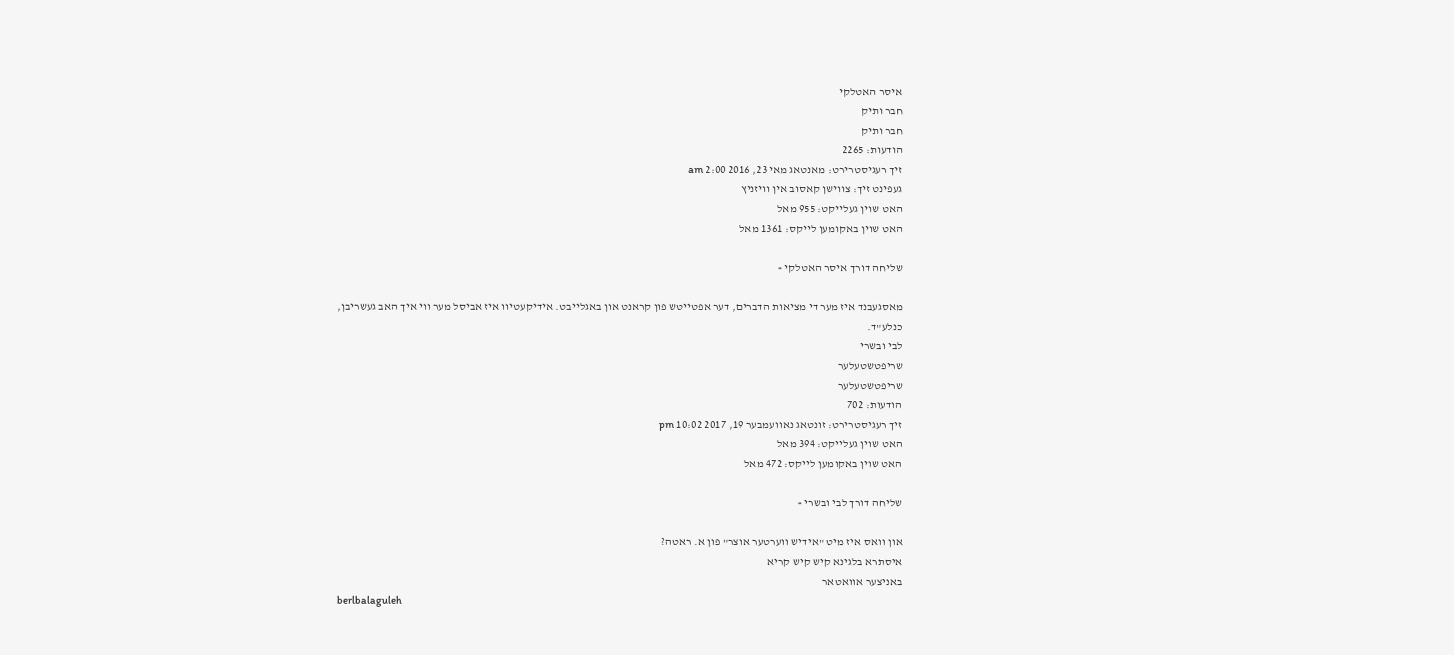איסר האטלקי
חבר ותיק
חבר ותיק
הודעות: 2265
זיך רעגיסטרירט: מאנטאג מאי 23, 2016 2:00 am
געפינט זיך: צווישן קאסוב אין וויזניץ
האט שוין געלייקט: 955 מאל
האט שוין באקומען לייקס: 1361 מאל

שליחה דורך איסר האטלקי »

מאסגעבנד איז מער די מציאות הדברים, דער אפטייטש פון קראנט און באגלייבט. אידיקעטיוו איז אביסל מער ווי איך האב געשריבן, כנלע"ד.
לבי ובשרי
שריפטשטעלער
שריפטשטעלער
הודעות: 702
זיך רעגיסטרירט: זונטאג נאוועמבער 19, 2017 10:02 pm
האט שוין געלייקט: 394 מאל
האט שוין באקומען לייקס: 472 מאל

שליחה דורך לבי ובשרי »

און וואס איז מיט "אידיש ווערטער אוצר" פון א. ראטה?
איסתרא בלגינא קיש קיש קריא
באניצער אוואטאר
berlbalaguleh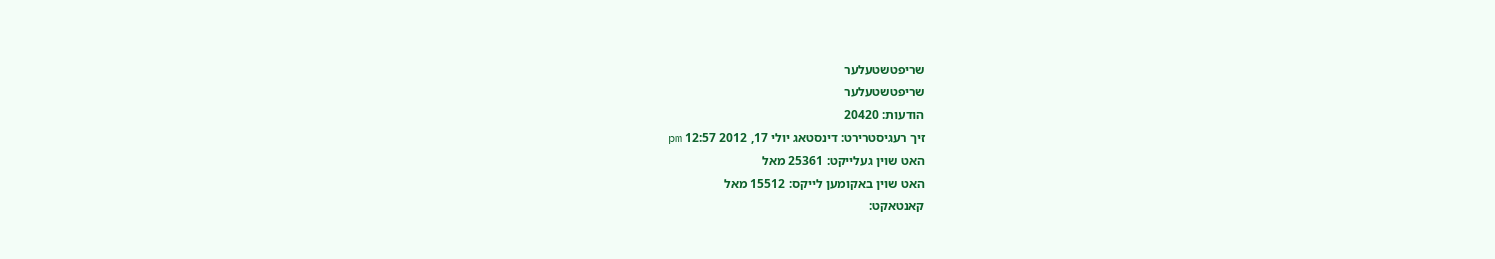שריפטשטעלער
שריפטשטעלער
הודעות: 20420
זיך רעגיסטרירט: דינסטאג יולי 17, 2012 12:57 pm
האט שוין געלייקט: 25361 מאל
האט שוין באקומען לייקס: 15512 מאל
קאנטאקט: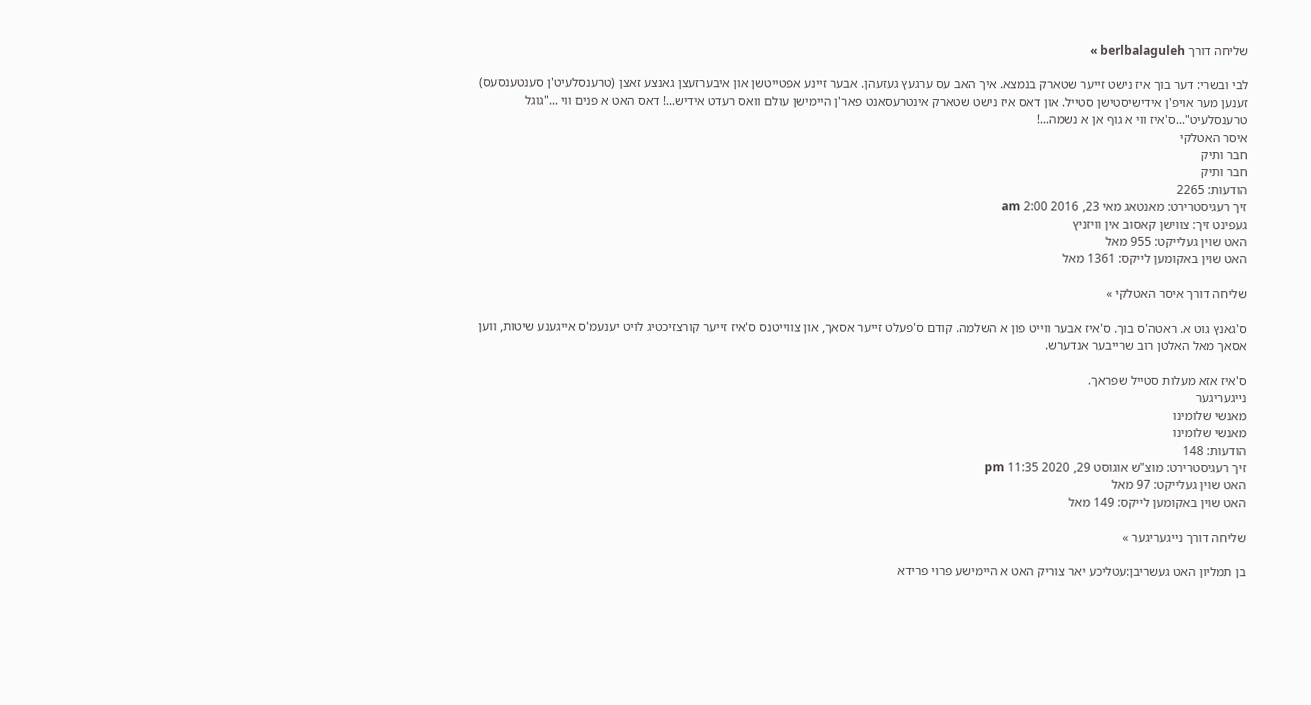שליחה דורך berlbalaguleh »

לבי ובשרי: דער בוך איז נישט זייער שטארק בנמצא. איך האב עס ערגעץ געזעהן. אבער זיינע אפטייטשן און איבערזעצן גאנצע זאצן (טרענסלעיט'ן סענטענסעס) זענען מער אויפ'ן אידישיסטישן סטייל. און דאס איז נישט שטארק אינטרעסאנט פאר'ן היימישן עולם וואס רעדט אידיש...! דאס האט א פנים ווי ..."גוגל טרענסלעיט"...ס'איז ווי א גוף אן א נשמה...!
איסר האטלקי
חבר ותיק
חבר ותיק
הודעות: 2265
זיך רעגיסטרירט: מאנטאג מאי 23, 2016 2:00 am
געפינט זיך: צווישן קאסוב אין וויזניץ
האט שוין געלייקט: 955 מאל
האט שוין באקומען לייקס: 1361 מאל

שליחה דורך איסר האטלקי »

ס'גאנץ גוט א. ראטה'ס בוך. ס'איז אבער ווייט פון א השלמה. קודם ס'פעלט זייער אסאך, און צווייטנס ס'איז זייער קורצזיכטיג לויט יענעמ'ס אייגענע שיטות, ווען אסאך מאל האלטן רוב שרייבער אנדערש.

ס'איז אזא מעלות סטייל שפראך.
נײגעריגער
מאנשי שלומינו
מאנשי שלומינו
הודעות: 148
זיך רעגיסטרירט: מוצ"ש אוגוסט 29, 2020 11:35 pm
האט שוין געלייקט: 97 מאל
האט שוין באקומען לייקס: 149 מאל

שליחה דורך נײגעריגער »

בן תמליון האט געשריבן:עטליכע יאר צוריק האט א היימישע פרוי פרידא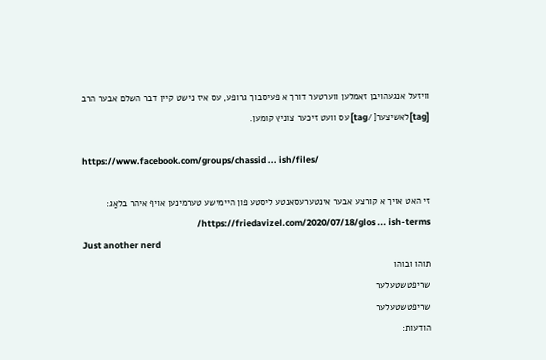וויזעל אנגעהויבן זאמלען ווערטער דורך א פעיסבוך גרופע, עס איז נישט קיין דבר השלם אבער הרב [tag]לאשיצער[/tag] עס וועט זיכער צוניץ קומען.

https://www.facebook.com/groups/chassid ... ish/files/

זי האט אויך א קורצע אבער אינטערעסאנטע ליסטע פון היימישע טערמינען אויף איהר בלאַג: https://friedavizel.com/2020/07/18/glos ... ish-terms/
Just another nerd
תוהו ובוהו
שריפטשטעלער
שריפטשטעלער
הודעות: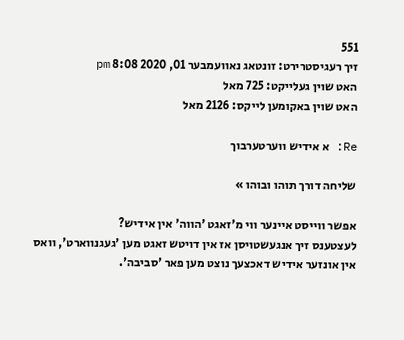551
זיך רעגיסטרירט: זונטאג נאוועמבער 01, 2020 8:08 pm
האט שוין געלייקט: 725 מאל
האט שוין באקומען לייקס: 2126 מאל

Re: א אידיש ווערטערבוך

שליחה דורך תוהו ובוהו »

אפשר ווייסט איינער ווי מ'זאגט 'הווה' אין אידיש?
לעצטענס זיך אנגעשטויסן אז אין דויטש זאגט מען 'געגנווארט', וואס אין אונזער אידיש דאכצעך נוצט מען פאר 'סביבה'.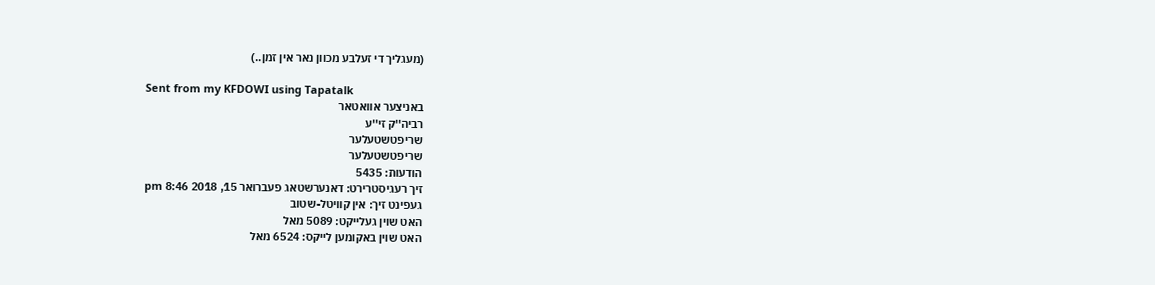(מעגליך די זעלבע מכוון נאר אין זמן..)

Sent from my KFDOWI using Tapatalk
באניצער אוואטאר
רביה''ק זי''ע
שריפטשטעלער
שריפטשטעלער
הודעות: 5435
זיך רעגיסטרירט: דאנערשטאג פעברואר 15, 2018 8:46 pm
געפינט זיך: אין קוויטל-שטוב
האט שוין געלייקט: 5089 מאל
האט שוין באקומען לייקס: 6524 מאל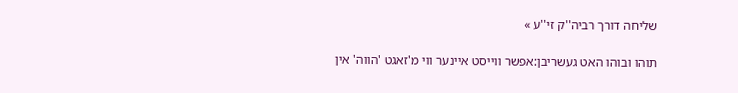שליחה דורך רביה''ק זי''ע »

תוהו ובוהו האט געשריבן:אפשר ווייסט איינער ווי מ'זאגט 'הווה' אין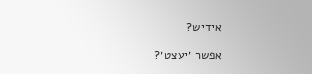אידיש?

אפשר ׳יעצט׳?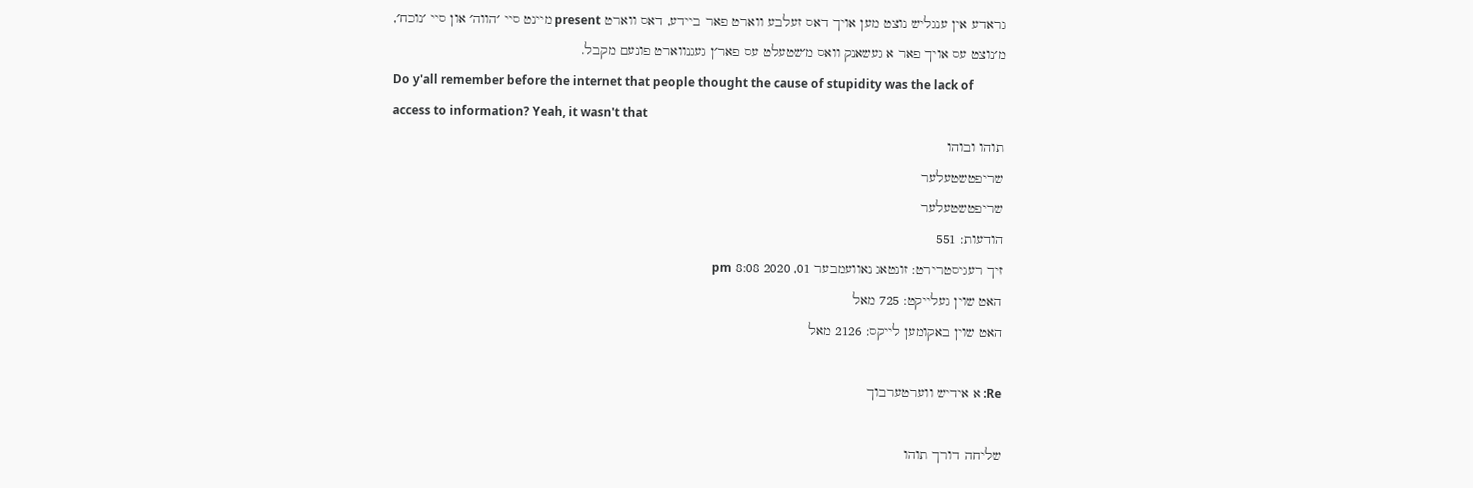גראדע אין ענגליש נוצט מען אויך דאס זעלבע ווארט פאר ביידע, דאס ווארט present מיינט סיי ׳הווה׳ און סיי ׳נוכח׳, מ׳נוצט עס אויך פאר א געשאנק וואס מ׳שטעלט עס פאר׳ן געגנווארט פונעם מקבל.
Do y'all remember before the internet that people thought the cause of stupidity was the lack of access to information? Yeah, it wasn't that
תוהו ובוהו
שריפטשטעלער
שריפטשטעלער
הודעות: 551
זיך רעגיסטרירט: זונטאג נאוועמבער 01, 2020 8:08 pm
האט שוין געלייקט: 725 מאל
האט שוין באקומען לייקס: 2126 מאל

Re: א אידיש ווערטערבוך

שליחה דורך תוהו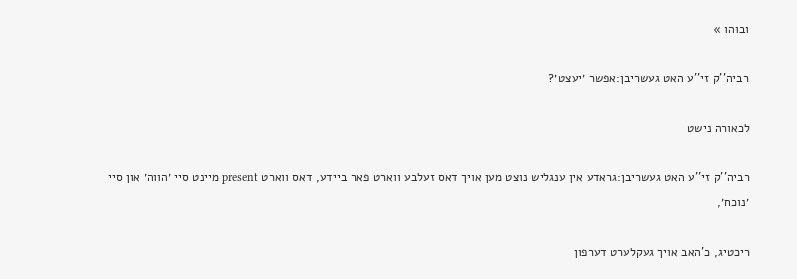ובוהו »

רביה''ק זי''ע האט געשריבן:אפשר ׳יעצט׳?

לכאורה נישט

רביה''ק זי''ע האט געשריבן:גראדע אין ענגליש נוצט מען אויך דאס זעלבע ווארט פאר ביידע, דאס ווארט present מיינט סיי ׳הווה׳ און סיי ׳נוכח׳,

ריכטיג, כ'האב אויך געקלערט דערפון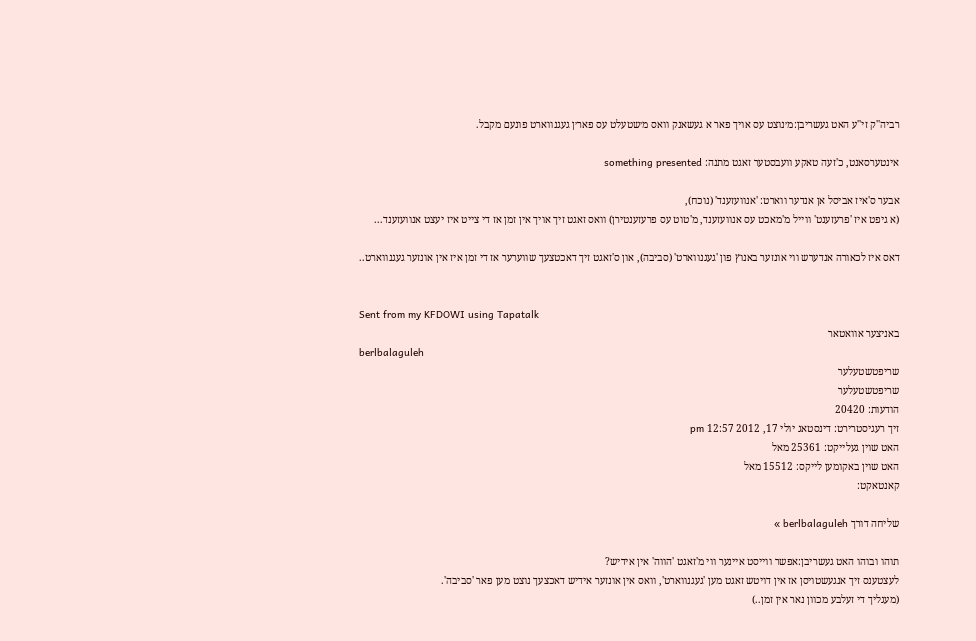רביה''ק זי''ע האט געשריבן:מ׳נוצט עס אויך פאר א געשאנק וואס מ׳שטעלט עס פאר׳ן געגנווארט פונעם מקבל.

אינטערסאנט, כ'זעה טאקע וועבסטער זאגט מתנה: something presented

אבער ס'איז אביסל אן אנדער ווארט: 'אנוועזענד' (נוכח),
(א גיפט איז 'פרעזענט' ווייל מ'מאכט עס אנוועזענד, מ'טוט עס פרעזענטירן) וואס זאגט זיך אויך אין זמן אז די צייט איז יעצט אנוועזענד...

דאס איז לכאורה אנדערש ווי אונזער באנוץ פון 'געגנווארט' (סביבה), און ס'זאגט זיך דאכטצעך שווערער אז די זמן איז אין אונזער געגנווארט..


Sent from my KFDOWI using Tapatalk
באניצער אוואטאר
berlbalaguleh
שריפטשטעלער
שריפטשטעלער
הודעות: 20420
זיך רעגיסטרירט: דינסטאג יולי 17, 2012 12:57 pm
האט שוין געלייקט: 25361 מאל
האט שוין באקומען לייקס: 15512 מאל
קאנטאקט:

שליחה דורך berlbalaguleh »

תוהו ובוהו האט געשריבן:אפשר ווייסט איינער ווי מ'זאגט 'הווה' אין אידיש?
לעצטענס זיך אנגעשטויסן אז אין דויטש זאגט מען 'געגנווארט', וואס אין אונזער אידיש דאכצעך נוצט מען פאר 'סביבה'.
(מעגליך די זעלבע מכוון נאר אין זמן..)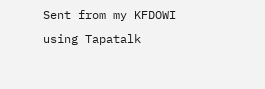Sent from my KFDOWI using Tapatalk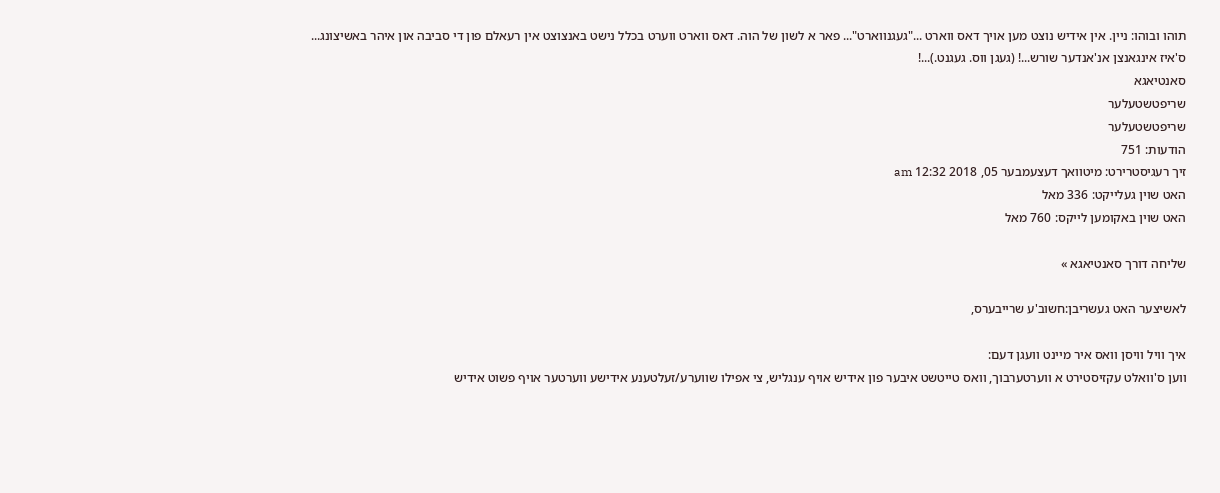תוהו ובוהו: ניין. אין אידיש נוצט מען אויך דאס ווארט ..."געגנווארט"... פאר א לשון של הוה. דאס ווארט ווערט בכלל נישט באנצוצט אין רעאלם פון די סביבה און איהר באשיצונג... ס'איז אינגאנצן אנ'אנדער שורש...! (געגן ווס. געגנט.)...!
סאנטיאגא
שריפטשטעלער
שריפטשטעלער
הודעות: 751
זיך רעגיסטרירט: מיטוואך דעצעמבער 05, 2018 12:32 am
האט שוין געלייקט: 336 מאל
האט שוין באקומען לייקס: 760 מאל

שליחה דורך סאנטיאגא »

לאשיצער האט געשריבן:חשוב'ע שרייבערס,

איך וויל וויסן וואס איר מיינט וועגן דעם:
ווען ס'וואלט עקזיסטירט א ווערטערבוך, וואס טייטשט איבער פון אידיש אויף ענגליש, צי אפילו שווערע/זעלטענע אידישע ווערטער אויף פשוט אידיש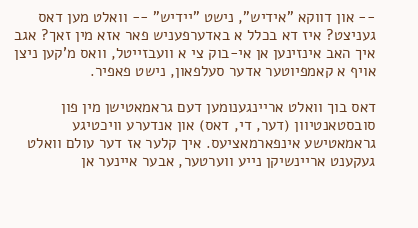-- און דווקא "אידיש", נישט "יידיש" -- וואלט מען דאס געניצט? איז דא בכלל א באדערפעניש פאר אזא מין זאך? אגב איך האב אינזינען אן אי-בוק צי א וועבזייטל, וואס מ'קען ניצן אויף א קאמפיוטער אדער סעלפאון, נישט פאפיר.

דאס בוך וואלט אריינגענומען דעם גראמאטישן מין פון סובסטאנטיוון (דער, די, דאס) און אנדערע וויכטיגע גראמאטישע אינפארמאציעס. איך קלער אז דער עולם וואלט געקענט אריינשיקן נייע ווערטער, אבער איינער אן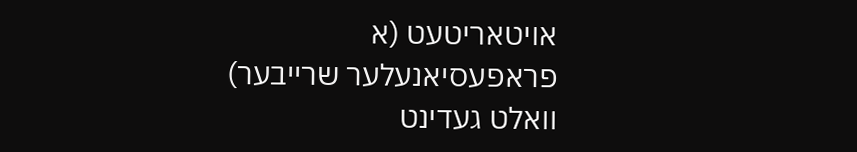אויטאריטעט (א פראפעסיאנעלער שרייבער) וואלט געדינט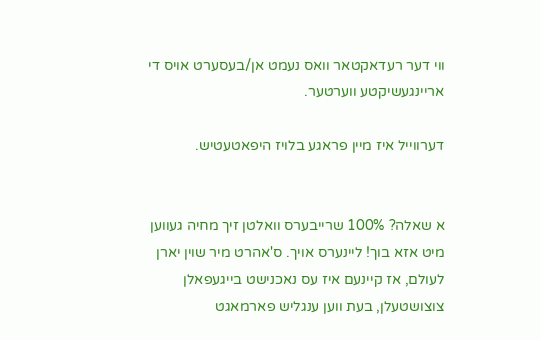ווי דער רעדאקטאר וואס נעמט אן/בעסערט אויס די אריינגעשיקטע ווערטער.

דערווייל איז מיין פראגע בלויז היפאטעטיש.


א שאלה? 100% שרייבערס וואלטן זיך מחיה געווען מיט אזא בוך! ליינערס אויך. ס'אהרט מיר שוין יארן לעולם, אז קיינעם איז עס נאכנישט בייגעפאלן צוצושטעלן, בעת ווען ענגליש פארמאגט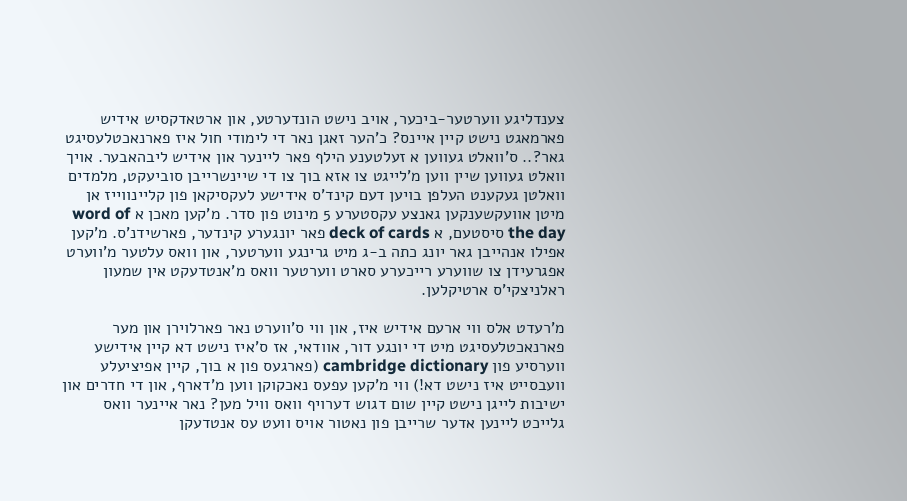צענדליגע ווערטער-ביכער, אויב נישט הונדערטע, און ארטאדקסיש אידיש פארמאגט נישט קיין איינס? כ'הער זאגן נאר די לימודי חול איז פארנאכטלעסיגט גאר?.. ס'וואלט געווען א זעלטענע הילף פאר ליינער און אידיש ליבהאבער. אויך וואלט געווען שיין ווען מ'לייגט צו אזא בוך צו די שיינשרייבן סוביעקט, מלמדים וואלטן געקענט העלפן בויען דעם קינד'ס אידישע לעקסיקאן פון קליינווייז אן מיטן אוועקשענקען גאנצע עקסטערע 5 מינוט פון סדר. מ'קען מאכן א word of the day סיסטעם, א deck of cards פאר יונגערע קינדער, פארשידנ'ס. מ'קען אפילו אנהייבן גאר יונג כתה ב-ג מיט גרינגע ווערטער, און וואס עלטער מ'ווערט אפגרעידן צו שווערע רייכערע סארט ווערטער וואס מ'אנטדעקט אין שמעון ראלניצקי'ס ארטיקלען.

מ'רעדט אלס ווי ארעם אידיש איז, און ווי ס'ווערט נאר פארלוירן און מער פארנאכטלעסיגט מיט די יונגע דור, אוודאי, אז ס'איז נישט דא קיין אידישע ווערסיע פון cambridge dictionary (פארגעס פון א בוך, קיין אפיציעלע וועבסייט איז נישט דא!) ווי מ'קען עפעס נאכקוקן ווען מ'דארף, און די חדרים און ישיבות לייגן נישט קיין שום דגוש דערויף וואס וויל מען? נאר איינער וואס גלייכט ליינען אדער שרייבן פון נאטור אויס וועט עס אנטדעקן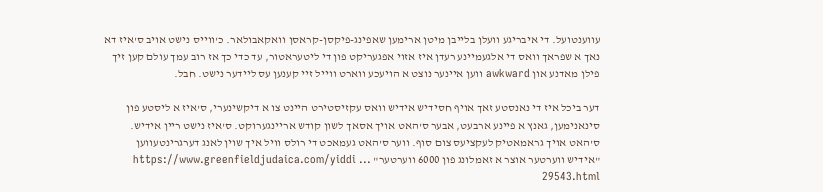עווענטועל. די איבריגע וועלן בלייבן מיטן ארימען שאפינג-פיקסן-קראסן וואקאבולאר. כ'ווייס נישט אויב ס'איז דא נאך א שפראך וואס די אלגעמיינע רעדן איז אזוי אפגעריקט פון די ליטעראטור, עד כדי כך אז רוב עמך עולם קען זיך פילן מאדנע און awkward ווען איינער נוצט א הויעכע ווארט ווייל זיי קענען עס ליידער נישט. חבל.

דער ביכל איז די נאנסטע זאך אויף חסידיש אידיש וואס עקזיסטירט היינט צו א דיקשינערי, ס'איז א ליסטע פון סינאנימען, גאנץ א פיינע ארבעט, אבער ס'האט אויך אסאך לשון קודש אריינגערוקט. ס'איז נישט ריין אידיש. ס'האט אויך גראמאטיק לעקציעס צום סוף. ווער ס'האט געמאכט די רולס וויל איך שוין לאנג דערגרינטעווען
"אידיש ווערטער אוצר א זאמלונג פון 6000 ווערטער" https://www.greenfieldjudaica.com/yiddi ... 29543.html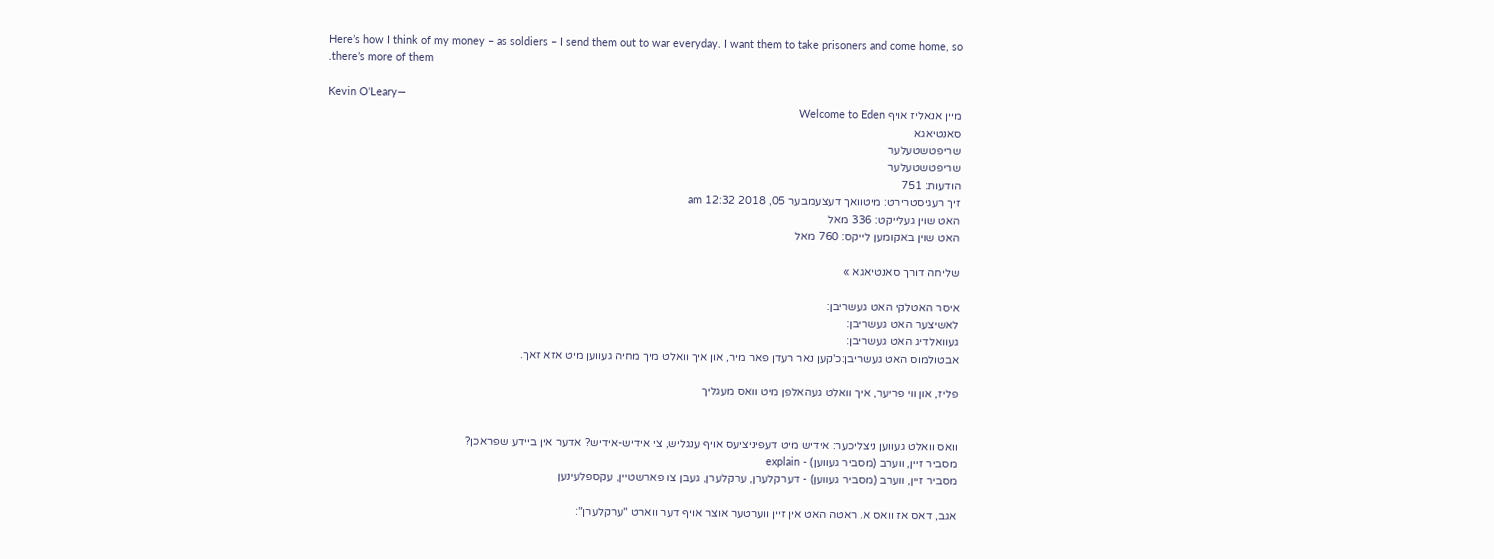Here’s how I think of my money – as soldiers – I send them out to war everyday. I want them to take prisoners and come home, so
.there’s more of them

Kevin O'Leary—
מיין אנאליז אויף Welcome to Eden
סאנטיאגא
שריפטשטעלער
שריפטשטעלער
הודעות: 751
זיך רעגיסטרירט: מיטוואך דעצעמבער 05, 2018 12:32 am
האט שוין געלייקט: 336 מאל
האט שוין באקומען לייקס: 760 מאל

שליחה דורך סאנטיאגא »

איסר האטלקי האט געשריבן:
לאשיצער האט געשריבן:
געוואלדיג האט געשריבן:
אבטולמוס האט געשריבן:כ'קען נאר רעדן פאר מיר, און איך וואלט מיך מחיה געווען מיט אזא זאך.

פליז, און ווי פריער, איך וואלט געהאלפן מיט וואס מעגליך


וואס וואלט געווען ניצליכער: אידיש מיט דעפיניציעס אויף ענגליש, צי אידיש-אידיש? אדער אין ביידע שפראכן?
מסביר זיין, ווערב (מסביר געווען) - explain
מסביר זיין, ווערב (מסביר געווען) - דערקלערן, ערקלערן, געבן צו פארשטיין, עקספלעינען

אגב, דאס אז וואס א. ראטה האט אין זיין ווערטער אוצר אויף דער ווארט "ערקלערן":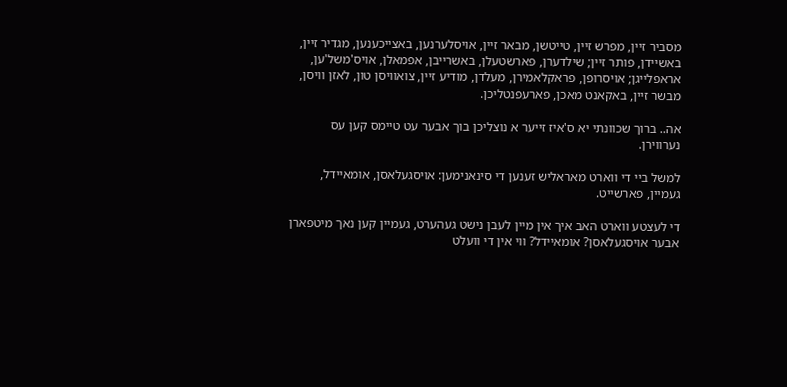מסביר זיין, מפרש זיין, טייטשן, מבאר זיין, אויסלערנען, באצייכענען, מגדיר זיין, באשיידן, פותר זיין; שילדערן, פארשטעלן, באשרייבן, אפמאלן, אויס'משל'ען, אראפלייגן; אויסרופן, פראקלאמירן, מעלדן, מודיע זיין, צואוויסן טון, לאזן וויסן, מבשר זיין, באקאנט מאכן, פארעפנטליכן.

אה.. ברוך שכוונתי יא ס'איז זייער א נוצליכן בוך אבער עט טיימס קען עס נערווירן.

למשל ביי די ווארט מאראליש זענען די סינאנימען: אויסגעלאסן, אומאיידל, געמיין, פארשייט.

די לעצטע ווארט האב איך אין מיין לעבן נישט געהערט, געמיין קען נאך מיטפארן אבער אויסגעלאסן? אומאיידל? ווי אין די וועלט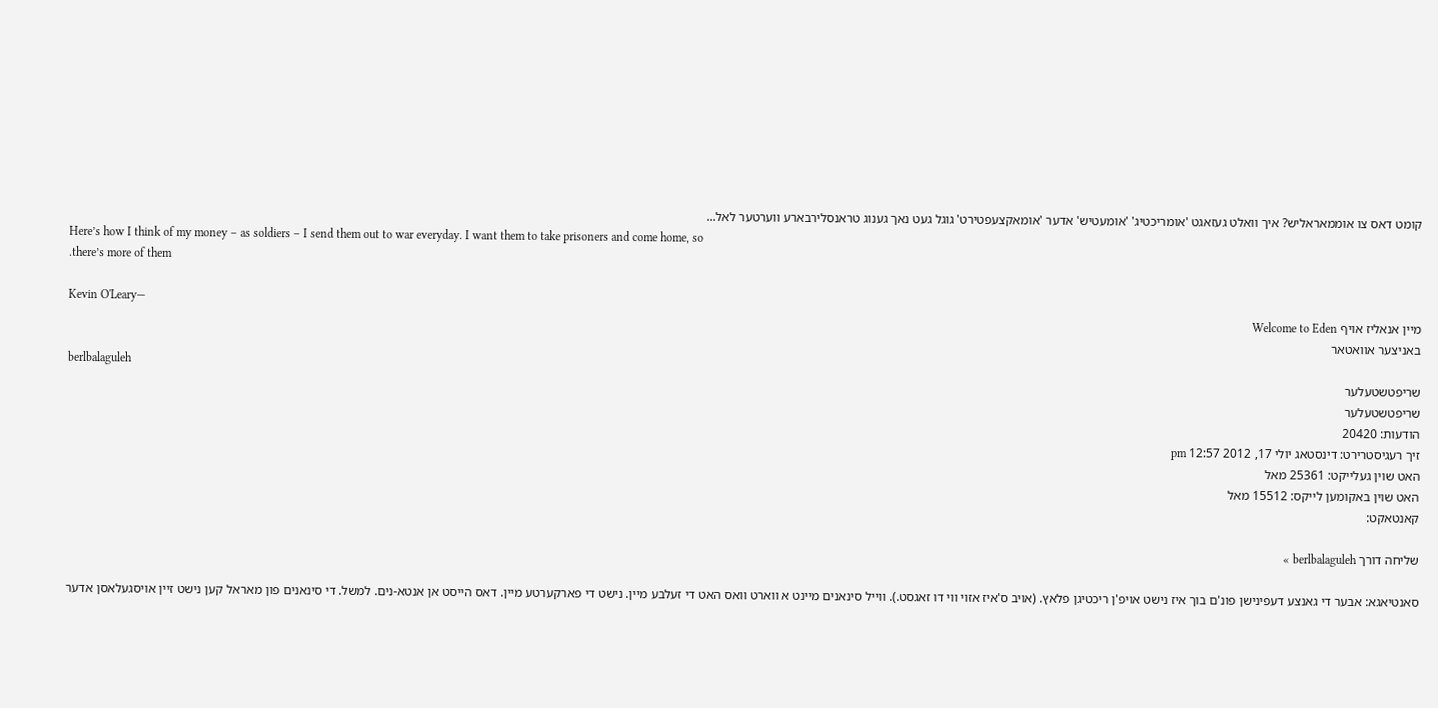קומט דאס צו אוממאראליש? איך וואלט געזאגט 'אומריכטיג' 'אומעטיש' אדער 'אומאקצעפטירט' גוגל געט נאך גענוג טראנסלירבארע ווערטער לאל...
Here’s how I think of my money – as soldiers – I send them out to war everyday. I want them to take prisoners and come home, so
.there’s more of them

Kevin O'Leary—
מיין אנאליז אויף Welcome to Eden
באניצער אוואטאר
berlbalaguleh
שריפטשטעלער
שריפטשטעלער
הודעות: 20420
זיך רעגיסטרירט: דינסטאג יולי 17, 2012 12:57 pm
האט שוין געלייקט: 25361 מאל
האט שוין באקומען לייקס: 15512 מאל
קאנטאקט:

שליחה דורך berlbalaguleh »

סאנטיאגא: אבער די גאנצע דעפינישן פונ'ם בוך איז נישט אויפ'ן ריכטיגן פלאץ. (אויב ס'איז אזוי ווי דו זאגסט.). ווייל סינאנים מיינט א ווארט וואס האט די זעלבע מיין. נישט די פארקערטע מיין. דאס הייסט אן אנטא-נים. למשל. די סינאנים פון מאראל קען נישט זיין אויסגעלאסן אדער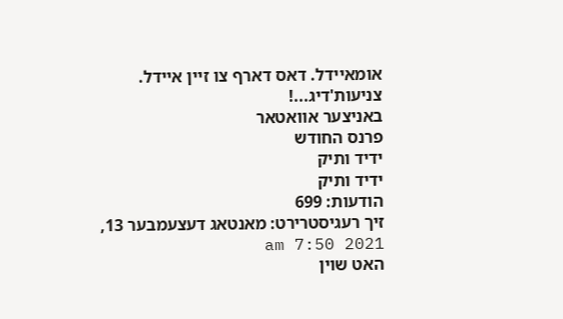אומאיידל. דאס דארף צו זיין איידל. צניעות'דיג...!
באניצער אוואטאר
פרנס החודש
ידיד ותיק
ידיד ותיק
הודעות: 699
זיך רעגיסטרירט: מאנטאג דעצעמבער 13, 2021 7:50 am
האט שוין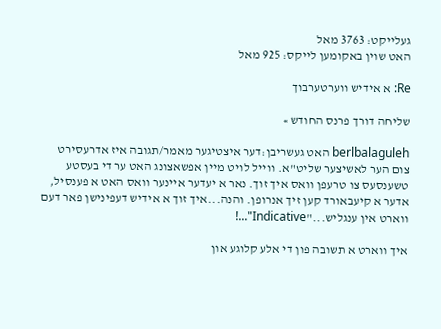געלייקט: 3763 מאל
האט שוין באקומען לייקס: 925 מאל

Re: א אידיש ווערטערבוך

שליחה דורך פרנס החודש »

berlbalaguleh האט געשריבן:דער איצטיגער מאמר/תגובה איז אדרעסירט צום הער לאשיצער שליט"א. ווייל לויט מיין אפשאצונג האט ער די בעסטע טשענסעס צו טרעפן וואס איך זוך. נאר א יעדער איינער וואס האט א פענסיל, אדער א קיעבאורד קען זיך אנרופן. והנה...איך זוך א אידיש דעפינישן פאר דעם ווארט אין ענגליש..."Indicative"...!

איך ווארט א תשובה פון די אלע קלוגע און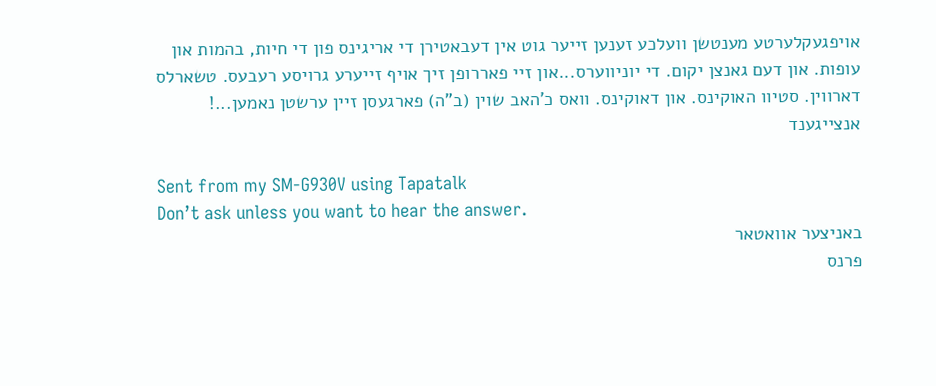אויפגעקלערטע מענטשן וועלכע זענען זייער גוט אין דעבאטירן די אריגינס פון די חיות, בהמות און עופות. און דעם גאנצן יקום. די יוניווערס...און זיי פאררופן זיך אויף זייערע גרויסע רעבעס. טשארלס דארווין. סטיוו האוקינס. און דאוקינס. וואס כ'האב שוין (ב"ה) פארגעסן זיין ערשטן נאמען...!
אנצייגענד

Sent from my SM-G930V using Tapatalk
Don’t ask unless you want to hear the answer.
באניצער אוואטאר
פרנס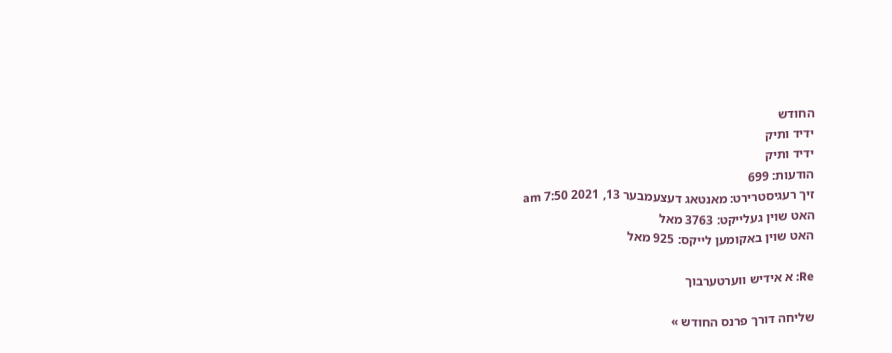החודש
ידיד ותיק
ידיד ותיק
הודעות: 699
זיך רעגיסטרירט: מאנטאג דעצעמבער 13, 2021 7:50 am
האט שוין געלייקט: 3763 מאל
האט שוין באקומען לייקס: 925 מאל

Re: א אידיש ווערטערבוך

שליחה דורך פרנס החודש »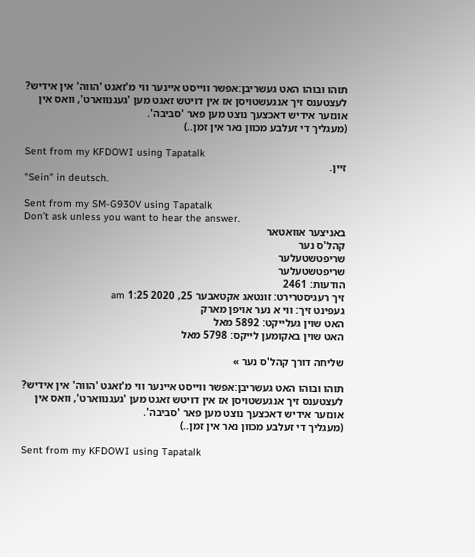תוהו ובוהו האט געשריבן:אפשר ווייסט איינער ווי מ'זאגט 'הווה' אין אידיש?
לעצטענס זיך אנגעשטויסן אז אין דויטש זאגט מען 'געגנווארט', וואס אין אונזער אידיש דאכצעך נוצט מען פאר 'סביבה'.
(מעגליך די זעלבע מכוון נאר אין זמן..)

Sent from my KFDOWI using Tapatalk
זיין.
"Sein" in deutsch.

Sent from my SM-G930V using Tapatalk
Don’t ask unless you want to hear the answer.
באניצער אוואטאר
קהל'ס נער
שריפטשטעלער
שריפטשטעלער
הודעות: 2461
זיך רעגיסטרירט: זונטאג אקטאבער 25, 2020 1:25 am
געפינט זיך: ווי א נער אויפן מארק
האט שוין געלייקט: 5892 מאל
האט שוין באקומען לייקס: 5798 מאל

שליחה דורך קהל'ס נער »

תוהו ובוהו האט געשריבן:אפשר ווייסט איינער ווי מ'זאגט 'הווה' אין אידיש?
לעצטענס זיך אנגעשטויסן אז אין דויטש זאגט מען 'געגנווארט', וואס אין אונזער אידיש דאכצעך נוצט מען פאר 'סביבה'.
(מעגליך די זעלבע מכוון נאר אין זמן..)

Sent from my KFDOWI using Tapatalk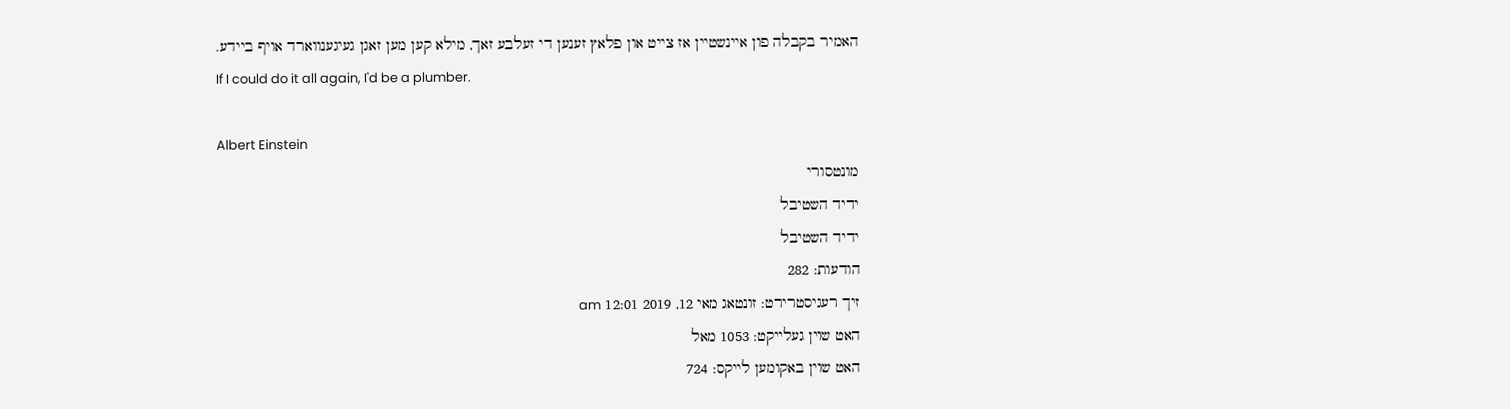האמיר בקבלה פון איינשטיין אז צייט און פלאץ זענען די זעלבע זאך, מילא קען מען זאגן געיגענווארד אויף ביידע.
If I could do it all again, I'd be a plumber.

Albert Einstein
מונטסורי
ידיד השטיבל
ידיד השטיבל
הודעות: 282
זיך רעגיסטרירט: זונטאג מאי 12, 2019 12:01 am
האט שוין געלייקט: 1053 מאל
האט שוין באקומען לייקס: 724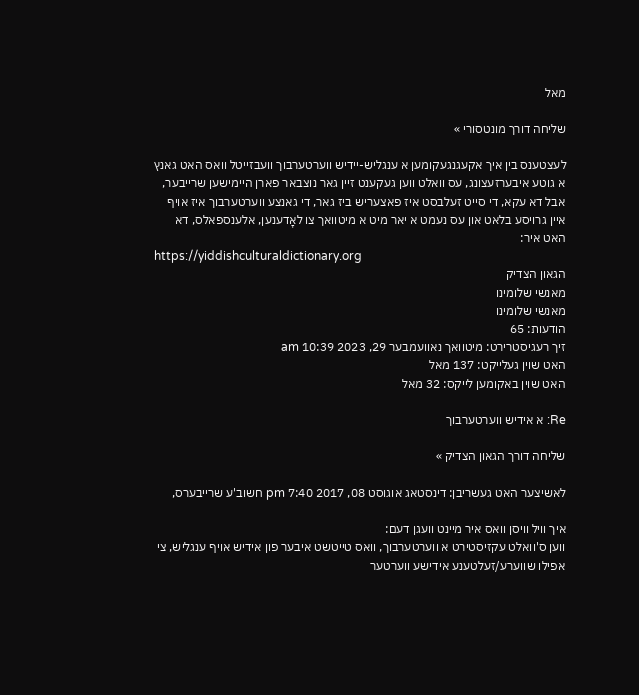מאל

שליחה דורך מונטסורי »

לעצטענס בין איך אקעגנגעקומען א ענגליש-יידיש ווערטערבוך וועבזייטל וואס האט גאנץ א גוטע איבערזעצונג, עס וואלט ווען געקענט זיין גאר נוצבאר פארן היימישען שרייבער, אבל דא עקא, די סייט זעלבסט איז פאצעריש ביז גאר, די גאנצע ווערטערבוך איז אויף איין גרויסע בלאט און עס נעמט א יאר מיט א מיטוואך צו לאָדענען, אלענספאלס, דא האט איר:
https://yiddishculturaldictionary.org
הגאון הצדיק
מאנשי שלומינו
מאנשי שלומינו
הודעות: 65
זיך רעגיסטרירט: מיטוואך נאוועמבער 29, 2023 10:39 am
האט שוין געלייקט: 137 מאל
האט שוין באקומען לייקס: 32 מאל

Re: א אידיש ווערטערבוך

שליחה דורך הגאון הצדיק »

לאשיצער האט געשריבן: דינסטאג אוגוסט 08, 2017 7:40 pm חשוב'ע שרייבערס,

איך וויל וויסן וואס איר מיינט וועגן דעם:
ווען ס'וואלט עקזיסטירט א ווערטערבוך, וואס טייטשט איבער פון אידיש אויף ענגליש, צי אפילו שווערע/זעלטענע אידישע ווערטער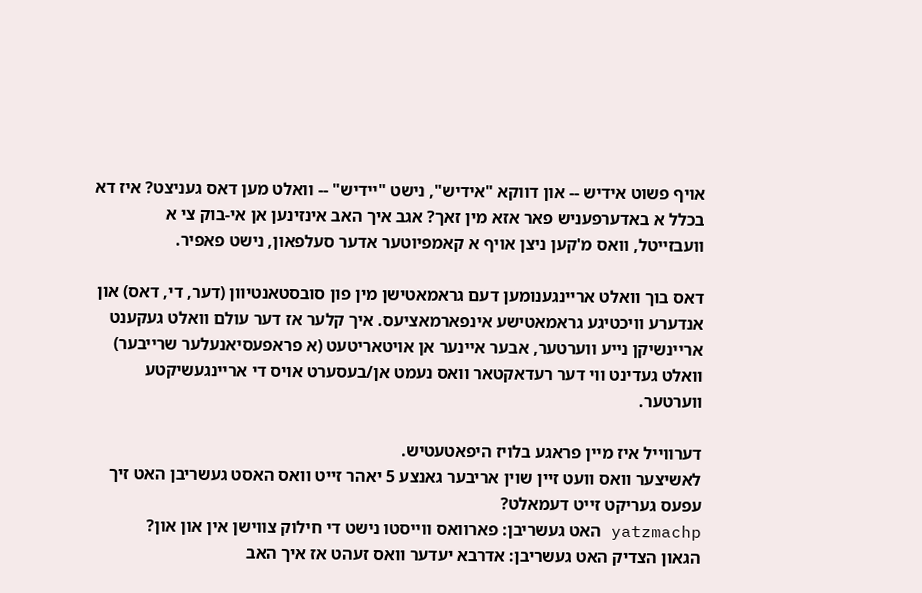אויף פשוט אידיש -- און דווקא "אידיש", נישט "יידיש" -- וואלט מען דאס געניצט? איז דא בכלל א באדערפעניש פאר אזא מין זאך? אגב איך האב אינזינען אן אי-בוק צי א וועבזייטל, וואס מ'קען ניצן אויף א קאמפיוטער אדער סעלפאון, נישט פאפיר.

דאס בוך וואלט אריינגענומען דעם גראמאטישן מין פון סובסטאנטיוון (דער, די, דאס) און אנדערע וויכטיגע גראמאטישע אינפארמאציעס. איך קלער אז דער עולם וואלט געקענט אריינשיקן נייע ווערטער, אבער איינער אן אויטאריטעט (א פראפעסיאנעלער שרייבער) וואלט געדינט ווי דער רעדאקטאר וואס נעמט אן/בעסערט אויס די אריינגעשיקטע ווערטער.

דערווייל איז מיין פראגע בלויז היפאטעטיש.
לאשיצער וואס וועט זיין שוין אריבער גאנצע 5 יאהר זייט וואס האסט געשריבן האט זיך עפעס געריקט זייט דעמאלט?
yatzmachp האט געשריבן: פארוואס ווייסטו נישט די חילוק צווישן אין און און?
הגאון הצדיק האט געשריבן: אדרבא יעדער וואס זעהט אז איך האב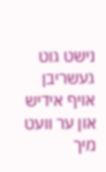נישט גוט געשריבן אויף אידיש און ער וועט מיך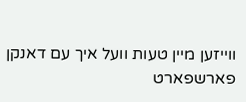ווייזען מיין טעות וועל איך עם דאנקן
פארשפארט